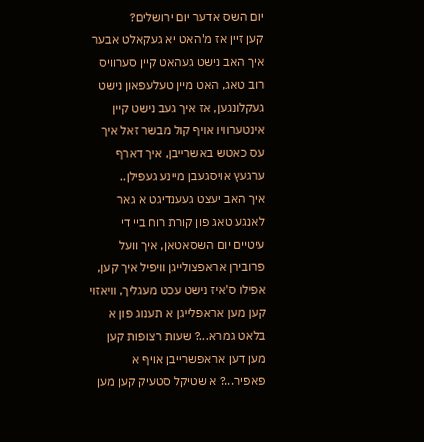יום השס אדער יום ירושלים?
קען זיין אז מ'האט יא געקאלט אבער איך האב נישט געהאט קיין סערוויס רוב טאג, האט מיין טעלעפאון נישט געקלונגען, אז איך געב נישט קיין אינטערוויו אויף קול מבשר זאל איך עס כאטש באשרייבן, איך דארף ערגעץ אויסגעבן מיינע געפילן..
איך האב יעצט געענדיגט א גאר לאנגע טאג פון קורת רוח ביי די עיטיים יום השסאטאן, איך וועל פרובירן אראפצולייגן וויפיל איך קען, אפילו ס'איז נישט עכט מעגליך, וויאזוי קען מען אראפלייגן א תענוג פון א בלאט גמרא...? שעות רצופות קען מען דען אראפשרייבן אויף א פאפיר...? א שטיקל סטעיק קען מען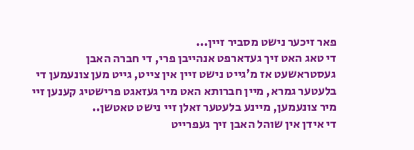פאר זיכער נישט מסביר זיין...
די טאג האט זיך געדארפט אנהייבן פרי, די חברה האבן געסטראשעט אז מ'גייט נישט זיין אין צייט, גייט מען צונעמען די בלעטער גמרא, מיין חברותא האט מיר געזאגט פרישטיג קענען זיי מיר צונעמען, מיינע בלעטער זאלן זיי נישט טאטשן..
די אידן אין שוהל האבן זיך געפרייט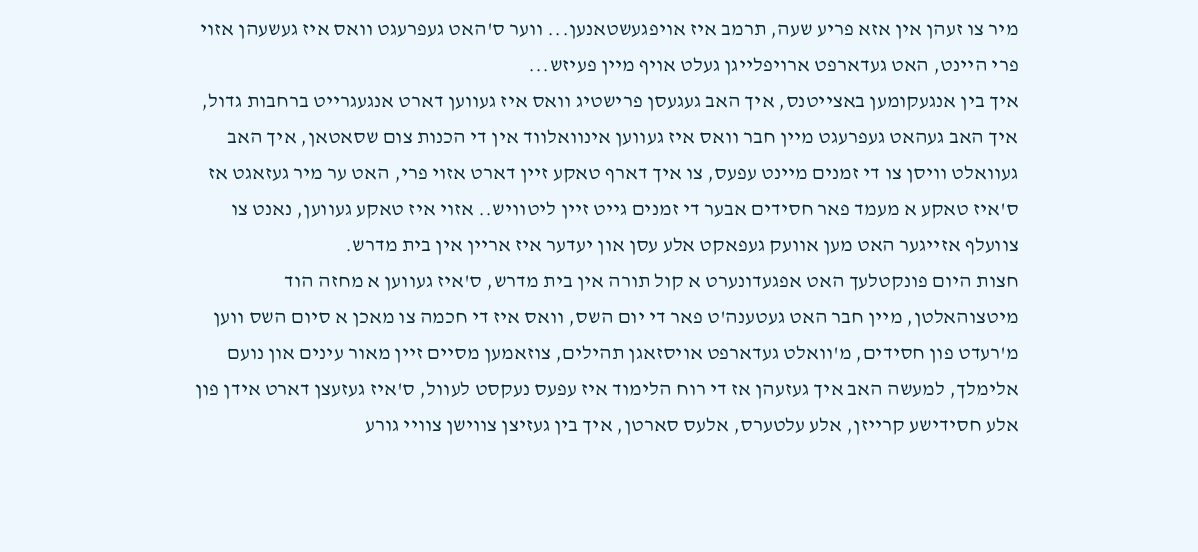מיר צו זעהן אין אזא פריע שעה, תרמב איז אויפגעשטאנען... ווער ס'האט געפרעגט וואס איז געשעהן אזוי פרי היינט, האט געדארפט ארויפלייגן געלט אויף מיין פעיזש...
איך בין אנגעקומען באצייטנס, איך האב געגעסן פרישטיג וואס איז געווען דארט אנגעגרייט ברחבות גדול, איך האב געהאט געפרעגט מיין חבר וואס איז געווען אינוואלווד אין די הכנות צום שסאטאן, איך האב געוואלט וויסן צו די זמנים מיינט עפעס, צו איך דארף טאקע זיין דארט אזוי פרי, האט ער מיר געזאגט אז ס'איז טאקע א מעמד פאר חסידים אבער די זמנים גייט זיין ליטוויש.. אזוי איז טאקע געווען, נאנט צו צוועלף אזייגער האט מען אוועק געפאקט אלע עסן און יעדער איז אריין אין בית מדרש.
חצות היום פונקטלעך האט אפגעדונערט א קול תורה אין בית מדרש, ס'איז געווען א מחזה הוד מיטצוהאלטן, מיין חבר האט געטענה'ט פאר די יום השס, וואס איז די חכמה צו מאכן א סיום השס ווען מ'רעדט פון חסידים, מ'וואלט געדארפט אויסזאגן תהילים, צוזאמען מסיים זיין מאור עינים און נועם אלימלך, למעשה האב איך געזעהן אז די רוח הלימוד איז עפעס נעקסט לעוול, ס'איז געזעצן דארט אידן פון אלע חסידישע קרייזן, אלע עלטערס, אלעס סארטן, איך בין געזיצן צווישן צוויי גורע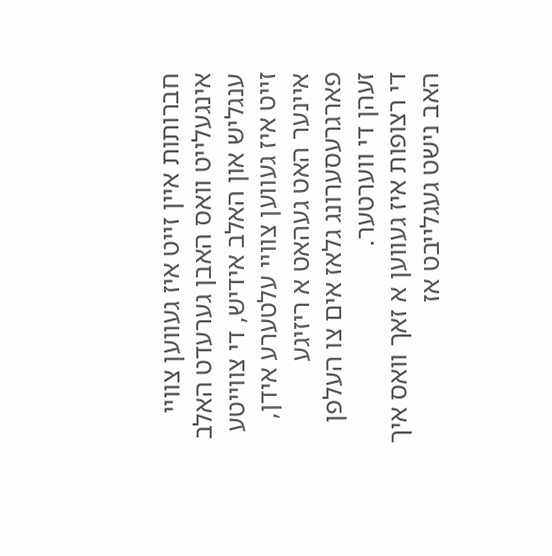חברותות איין זייט איז געווען צוויי אינגעלייט וואס האבן גערעדט האלב ענגליש און האלב אידיש, די צווייטע זייט איז געווען צוויי עלטערע אידן, איינער האט געהאט א ריזיגע פארגרעסערונג גלאז אים צו העלפן זעהן די ווערטער.
די רצופות איז געווען א זאך וואס איך האב נישט געגלייבט אז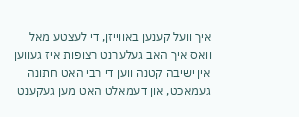איך וועל קענען באווייזן, די לעצטע מאל וואס איך האב געלערנט רצופות איז געווען אין ישיבה קטנה ווען די רבי האט חתונה געמאכט, און דעמאלט האט מען געקענט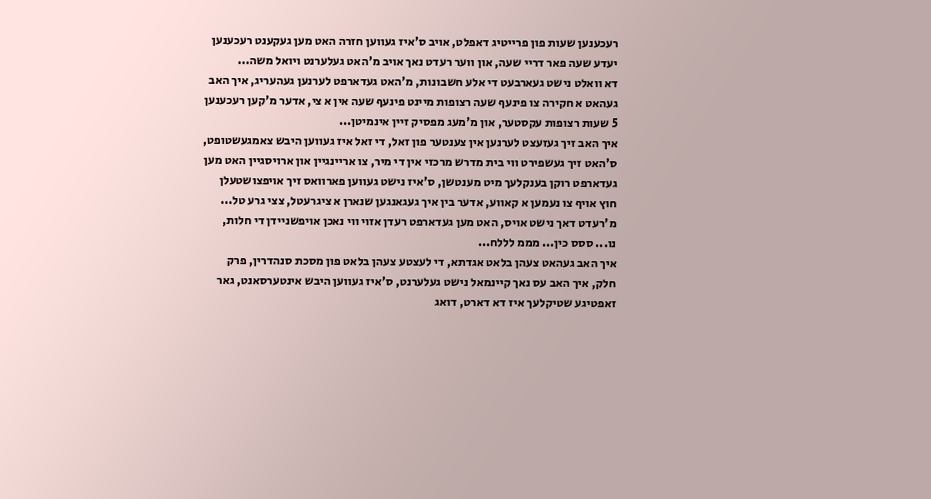רעכענען שעות פון פרייטיג דאפלט, אויב ס'איז געווען חזרה האט מען געקענט רעכענען יעדע שעה פאר דריי שעה, און ווער רעדט נאך אויב מ'האט געלערנט ויואל משה...
דא וואלט נישט געארבעט די אלע חשבונות, מ'האט געדארפט לערנען געהעריג, איך האב געהאט א חקירה צו פינעף שעה רצופות מיינט פינעף שעה אין א צי, אדער מ'קען רעכענען 5 שעות רצופות עקסטער, און מ'מעג מפסיק זיין אינמיטן...
איך האב זיך געזעצט לערנען אין צענטער פון זאל, די זאל איז געווען היבש צאמגעשטופט, ס'האט זיך געשפירט ווי בית מדרש מרכזי אין די מיר, צו אריינגיין און ארויסגיין האט מען געדארפט רוקן בענקלעך מיט מענטשן, ס'איז נישט געווען פארוואס זיך אויפצושטעלן חוץ אויף צו נעמען א קאווע, אדער בין איך געגאנגען שנארן א ציגרעטל, צצי גרע טל... מ'רעדט דאך נישט אויס, האט מען געדארפט רעדן אזוי ווי נאכן אויפשניידן די חלות, נו... ססס כין... מממ לללח...
איך האב געהאט צעהן בלאט אגדתא, די לעצטע צעהן בלאט פון מסכת סנהדרין, פרק חלק, איך האב עס נאך קיינמאל נישט געלערנט, ס'איז געווען היבש אינטערסאנט, גאר זאפטיגע שטיקלעך איז דא דארט, דואג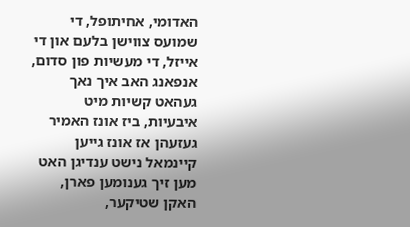האדומי, אחיתופל, די שמועס צווישן בלעם און די אייזל, די מעשיות פון סדום, אנפאנג האב איך נאך געהאט קשיות מיט איבעיות, ביז אונז האמיר געזעהן אז אונז גייען קיינמאל נישט ענדיגן האט מען זיך גענומען פארן, האקן שטיקער,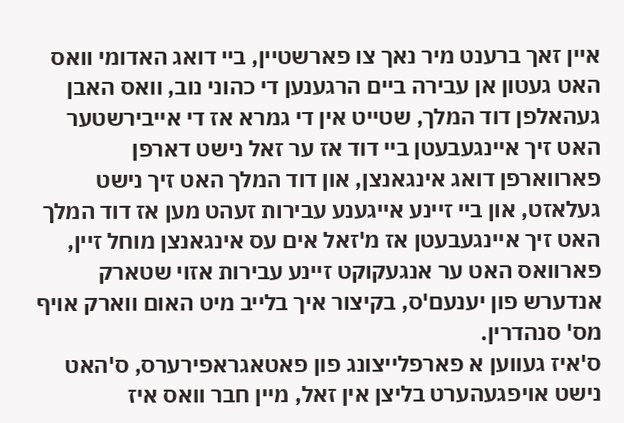איין זאך ברענט מיר נאך צו פארשטיין, ביי דואג האדומי וואס האט געטון אן עבירה ביים הרגענען די כהוני נוב, וואס האבן געהאלפן דוד המלך, שטייט אין די גמרא אז די אייבירשטער האט זיך איינגעבעטן ביי דוד אז ער זאל נישט דארפן פארווארפן דואג אינגאנצן, און דוד המלך האט זיך נישט געלאזט, און ביי זיינע אייגענע עבירות זעהט מען אז דוד המלך האט זיך איינגעבעטן אז מ'זאל אים עס אינגאנצן מוחל זיין, פארוואס האט ער אנגעקוקט זיינע עבירות אזוי שטארק אנדערש פון יענעם'ס, בקיצור איך בלייב מיט האום ווארק אויף מס' סנהדרין.
ס'איז געווען א פארפלייצונג פון פאטאגראפירערס, ס'האט נישט אויפגעהערט בליצן אין זאל, מיין חבר וואס איז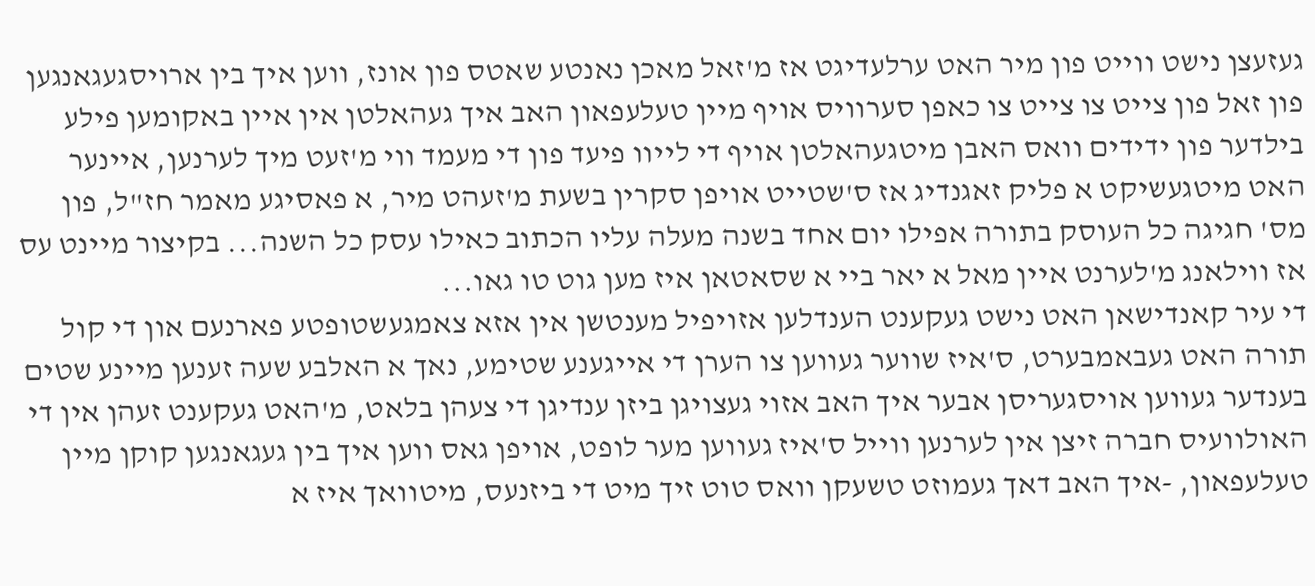געזעצן נישט ווייט פון מיר האט ערלעדיגט אז מ'זאל מאכן נאנטע שאטס פון אונז, ווען איך בין ארויסגעגאנגען פון זאל פון צייט צו צייט צו כאפן סערוויס אויף מיין טעלעפאון האב איך געהאלטן אין איין באקומען פילע בילדער פון ידידים וואס האבן מיטגעהאלטן אויף די לייוו פיעד פון די מעמד ווי מ'זעט מיך לערנען, איינער האט מיטגעשיקט א פליק זאגנדיג אז ס'שטייט אויפן סקרין בשעת מ'זעהט מיר, א פאסיגע מאמר חז"ל, פון מס' חגיגה כל העוסק בתורה אפילו יום אחד בשנה מעלה עליו הכתוב כאילו עסק כל השנה... בקיצור מיינט עס אז ווילאנג מ'לערנט איין מאל א יאר ביי א שסאטאן איז מען גוט טו גאו...
די עיר קאנדישאן האט נישט געקענט הענדלען אזויפיל מענטשן אין אזא צאמגעשטופטע פארנעם און די קול תורה האט געבאמבערט, ס'איז שווער געווען צו הערן די אייגענע שטימע, נאך א האלבע שעה זענען מיינע שטים בענדער געווען אויסגעריסן אבער איך האב אזוי געצויגן ביזן ענדיגן די צעהן בלאט, מ'האט געקענט זעהן אין די האולוועיס חברה זיצן אין לערנען ווייל ס'איז געווען מער לופט, אויפן גאס ווען איך בין געגאנגען קוקן מיין טעלעפאון, -איך האב דאך געמוזט טשעקן וואס טוט זיך מיט די ביזנעס, מיטוואך איז א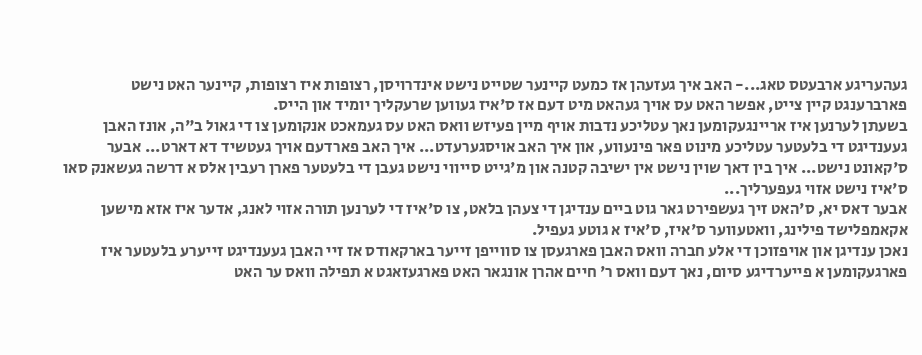געהעריגע ארבעטס טאג...- האב איך געזעהן אז כמעט קיינער שטייט נישט אינדרויסן, רצופות איז רצופות, קיינער האט נישט פארברענגט קיין צייט, אפשר האט עס אויך געהאט מיט דעם אז ס'איז געווען שרעקליך יומיד און הייס.
בשעתן לערנען איז אריינגעקומען נאך עטליכע נדבות אויף מיין פעיזש וואס האט עס געמאכט אנקומען צו די גאול ב"ה, אונז האבן געענדיגט די בלעטער עטליכע מינוט פאר פינעווע, און איך האב אויסגערעדט... איך האב פארדעם אויך געטשיד דא דארט... אבער ס'קאונט נישט... איך בין דאך שוין נישט אין ישיבה קטנה און מ'גייט סייווי נישט געבן די בלעטער פארן רעבין אלס א דרשה געשאנק סאו ס'איז נישט אזוי געפערליך...
אבער דאס יא, ס'האט זיך געשפירט גאר גוט ביים ענדיגן די צעהן בלאט, צו ס'איז די לערנען תורה אזוי לאנג, אדער איז אזא מישען אקאמפלישד פילינג, וואטעווער ס'איז, ס'איז א גוטע געפיל.
נאכן ענדיגן און אויפזוכן די אלע חברה וואס האבן פארגעסן צו סווייפן זייער בארקאודס אז זיי האבן געענדיגט זייערע בלעטער איז פארגעקומען א פייערדיגע סיום, נאך דעם וואס ר' חיים אהרן אונגאר האט פארגעזאגט א תפילה וואס ער האט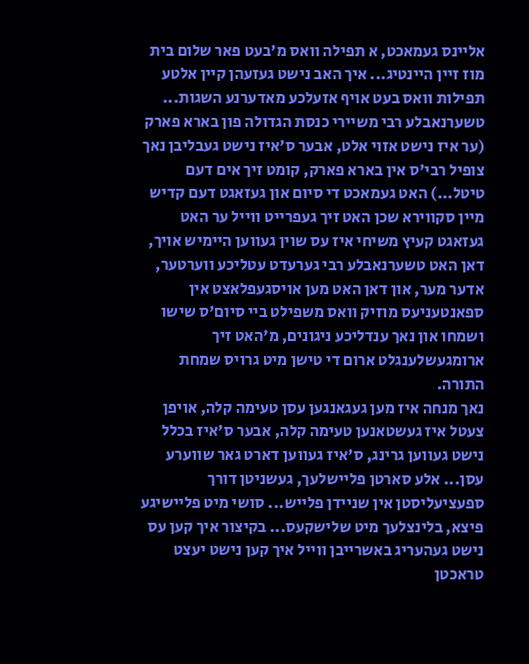אליינס געמאכט, א תפילה וואס מ'בעט פאר שלום בית מוז זיין היינטיג... איך האב נישט געזעהן קיין אלטע תפילות וואס בעט אויף אזעלכע מאדערנע השגות...
טשערנאבלע רבי משיירי כנסת הגדולה פון בארא פארק (ער איז נישט אזוי אלט, אבער ס'איז נישט געבליבן נאך צופיל רבי'ס אין בארא פארק, קומט זיך אים דעם טיטל...) האט געמאכט די סיום און געזאגט דעם קדיש מיין סקווירא שכן האט זיך געפרייט ווייל ער האט געזאגט קעיץ משיחי איז עס שוין געווען היימיש אויך, דאן האט טשערנאבלע רבי גערעדט עטליכע ווערטער, אדער מער, און דאן האט מען אויסגעפלאצט אין ספאנטעניעס מוזיק וואס משפילט ביי סיום'ס שישו ושמחו און נאך ענדליכע ניגונים, מ'האט זיך ארומגעשלענגלט ארום די טישן מיט גרויס שמחת התורה.
נאך מנחה איז מען געגאנגען עסן טעימה קלה, אויפן צעטל איז געשטאנען טעימה קלה, אבער ס'איז בכלל נישט געווען גרינג, ס'איז געווען דארט גאר שווערע עסן... אלע סארטן פליישלעך, געשניטן דורך ספעציעליסטן אין שניידן פלייש... סושי מיט פליישיגע פיצא, בלינצלעך מיט שלישקעס... בקיצור איך קען עס נישט געהעריג באשרייבן ווייל איך קען נישט יעצט טראכטן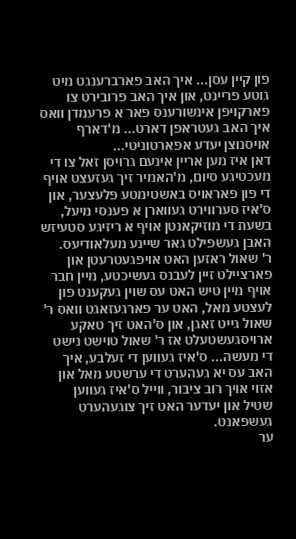פון קיין עסן... איך האב פארברענגט מיט גוטע פריינט, און איך האב פרובירט צו פארקויפן אינשורענס פאר א פרעמדן וואס איך האב געטראפן דארט... מ'דארף אויסנוצן יעדע אפארטוניטי...
דאן איז מען אריין אינעם גרויסן זאל צו די מעכטיגע סיום, מ'האמיר זיך געזעצט אויף די פון פאראויס באשטימטע פלעצער, און ס'איז סערווירט געווארן א פענסי מיעל, בשעת די מוזיקאנטן אויף א ריזיגע סטעיזש האבן געשפילט גאר שיינע מעלאודיעס.
ר' שאול ראזען האט אויפגעטרעטן און פארציילט זיין לעבנס געשיכטע, מיין חבר אויף מיין טיש האט עס שוין געקענט פון לעצטע מאל, האט ער פארגעזאגט וואס ר' שאול גייט זאגן, און ס'האט זיך טאקע ארויסגעשטעלט אז ר' שאול טוישט נישט די מעשה... ס'איז געווען די זעלבע, איך האב עס יא געהערט די ערשטע מאל און אזוי אויך רוב ציבור, ווייל ס'איז געווען שטיל און יעדער האט זיך צוגעהערט געשפאנט.
ער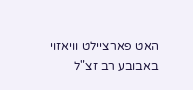האט פארציילט וויאזוי באבובע רב זצ"ל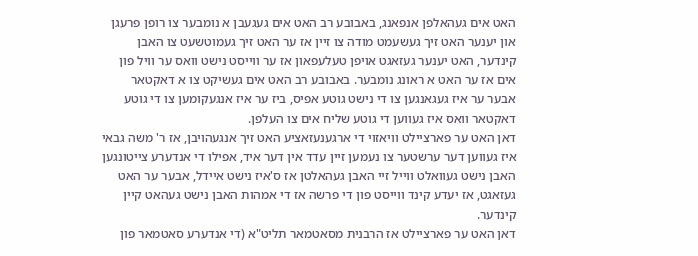האט אים געהאלפן אנפאנג, באבובע רב האט אים געגעבן א נומבער צו רופן פרעגן און יענער האט זיך געשעמט מודה צו זיין אז ער האט זיך געמוטשעט צו האבן קינדער, האט יענער געזאגט אויפן טעלעפאון אז ער ווייסט נישט וואס ער וויל פון אים אז ער האט א ראונג נומבער. באבובע רב האט אים געשיקט צו א דאקטאר אבער ער איז געגאנגען צו די נישט גוטע אפיס, ביז ער איז אנגעקומען צו די גוטע דאקטאר וואס איז געווען די גוטע שליח אים צו העלפן.
דאן האט ער פארציילט וויאזוי די ארגענעזאציע האט זיך אנגעהויבן, אז ר' משה גבאי איז געווען דער ערשטער צו נעמען זיין עדד אין דער איד, אפילו די אנדערע צייטונגען האבן נישט געוואלט ווייל זיי האבן געהאלטן אז ס'איז נישט איידל, אבער ער האט געזאגט, אז יעדע קינד ווייסט פון די פרשה אז די אמהות האבן נישט געהאט קיין קינדער.
דאן האט ער פארציילט אז הרבנית מסאטמאר תליט"א (די אנדערע סאטמאר פון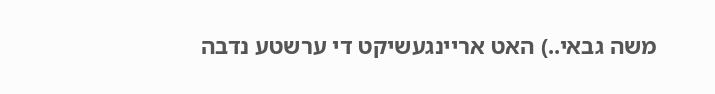משה גבאי..) האט אריינגעשיקט די ערשטע נדבה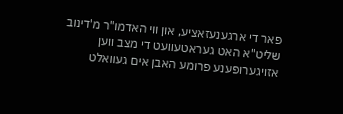פאר די ארגענעזאציע, און ווי האדמו"ר מ'דינוב שליט"א האט געראטעוועט די מצב ווען אזויגערופענע פרומע האבן אים געוואלט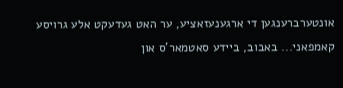אונטערברענגען די ארגענעזאציע, ער האט געדעקט אלע גרויסע קאמפאני... באבוב, ביידע סאטמאר'ס און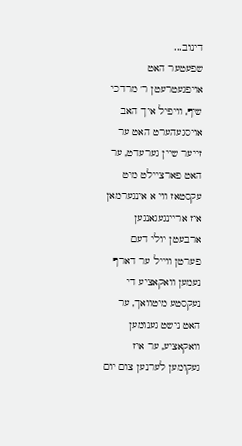דינוב...
שפעטער האט אויפגעטרעטן ר' מרדכי שיף, וויפיל איך האב אויסגעהערט האט ער זייער שיין גערעדט, ער האט פארציילט מיט עקסטאז ווי א אינגערמאן איז אריינגעגאנגען ארבעטן יולי דעם פערטן ווייל ער דארף נעמען וואקאציע די נעקסטע מיטוואך, ער האט נישט גענומען וואקאציע, ער איז געקומען לערנען צום יום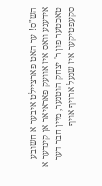הש"ס! ער האט פארציילט איבער א חשובע אידענע וואס איז אוועק פאראיאר אן קינדער א טאכטער פון ר' יצחק הוטנער, מיין חבר דער סקעפטיקער איז שנעל ארויף אויף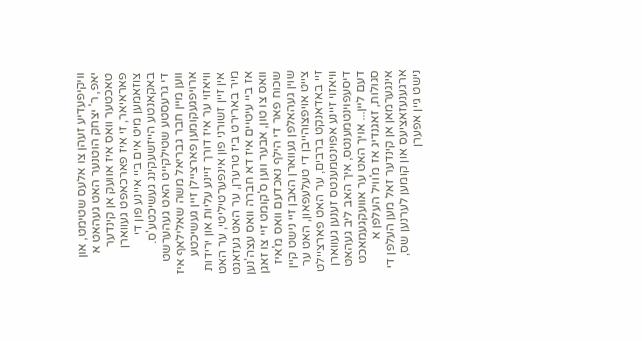וויקיפעדיע זעהן צו אלעס שטימט, און יאפ, ר' יצחק הוטנער האט געהאט א טאכטער וואס איז אוועק אן קינדער פאראיאר, זי איז פארכאפט געווארן צוזאמען מיט אים ביי איינע פון די באקאנטע הייזשעקינג געשיכטע'ס.
די גרעסטע שטילקייט האט געהערשט ווען מיין חבר גבריאל משה שאלילאף איז ארויפגעקומען פארציילן זיין געשיכטע וויאזוי ער איז דורך זיינע עליות און ירידות אין זיין זשורני פון אינפערטיליטי, ער האט מיר בארירט ביז טרערן, ער האט געזאגט אז ביי עיטיים איז דא חברה וואס עצה'נען וואס צו טון, אבער ווען ס'קומט זיי צו זאגן שכוח פאר די הילף נאכדעם וואס מ'איז שוין געהאלפן געווארן האבן זיי נישט קיין צייט אויפצוהייבן די טעלעפאון, האט ער זיי באדאנקט ברבים, ער האט פארציילט וויאזוי זיינע אפוינטמענטס זענען געווארן דיסעפוינטמענטס, איך האב ליב געהאט דעם ליין... אויך האט ער אוועקגעמאכט סגולות, זאגנדיג אז מ'וויל העלפן א אינגערמאן אן קינדער זאל מען העלפן די ארגענעזאציעס און קומען לערנען שס, נישט גיין אפערן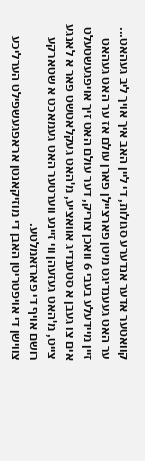קוואטער אדער אנדערע סגולות, די ליין האב איך אויך ליב געהאט...
ער האט געענדיגט מיטן פארציילן פארן עולם אז ער האט געהאט זיין מיידעלע בעבי 6 וואכן צוריק, דער עולם האט זיך אויפגעשטעלט אים צו געבן א סטענדיג אוואציע, מ'האט געקלאטשט פאר א לאנגע צייט, מ'האט געזעהן ווי זיינע ווערטער האט געמאכט א שטארקע רושם אויף די פארזאמלטע.
צווישן די אויפטריטן האבן די מוזיקאנטן אראפגעשפילט הערליכע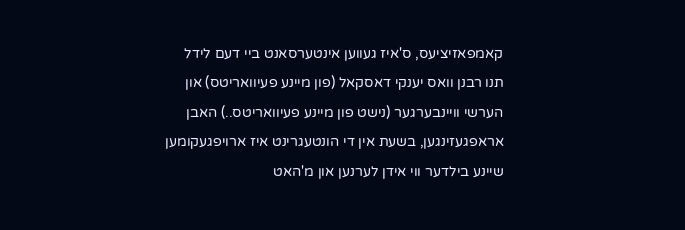קאמפאזיציעס, ס'איז געווען אינטערסאנט ביי דעם לידל תנו רבנן וואס יענקי דאסקאל (פון מיינע פעיוואריטס) און הערשי וויינבערגער (נישט פון מיינע פעיוואריטס..) האבן אראפגעזינגען, בשעת אין די הונטעגרינט איז ארויפגעקומען שיינע בילדער ווי אידן לערנען און מ'האט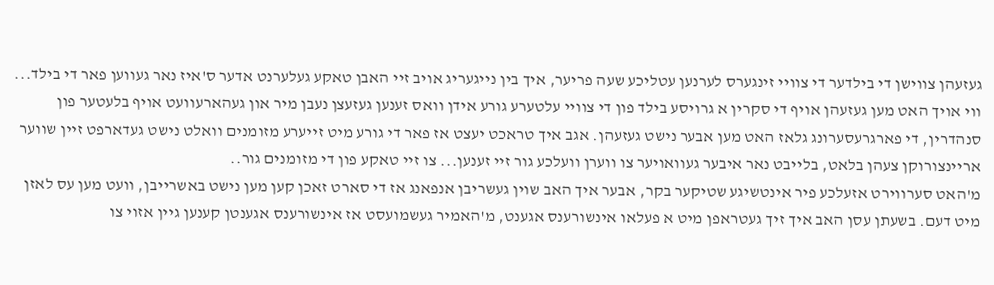געזעהן צווישן די בילדער די צוויי זינגערס לערנען עטליכע שעה פריער, איך בין נייגעריג אויב זיי האבן טאקע געלערנט אדער ס'איז נאר געווען פאר די בילד...
ווי אויך האט מען געזעהן אויף די סקרין א גרויסע בילד פון די צוויי עלטערע גורע אידן וואס זענען געזעצן נעבן מיר און געהארעוועט אויף בלעטער פון סנהדרין, די פארגרעסערונג גלאז האט מען אבער נישט געזעהן. אגב איך טראכט יעצט אז פאר די גורע מיט זייערע מזומנים וואלט נישט געדארפט זיין שווער אריינצורוקן צעהן בלאט, בלייבט נאר איבער געוואויער צו ווערן וועלכע גור זיי זענען... צו זיי טאקע פון די מזומנים גור..
מ'האט סערווירט אזעלכע פיר אינטשיגע שטיקער בקר, אבער איך האב שוין געשריבן אנפאנג אז די סארט זאכן קען מען נישט באשרייבן, וועט מען עס לאזן מיט דעם. בשעתן עסן האב איך זיך געטראפן מיט א פעלאו אינשורענס אגענט, מ'האמיר געשמועסט אז אינשורענס אגענטן קענען גיין אזוי צו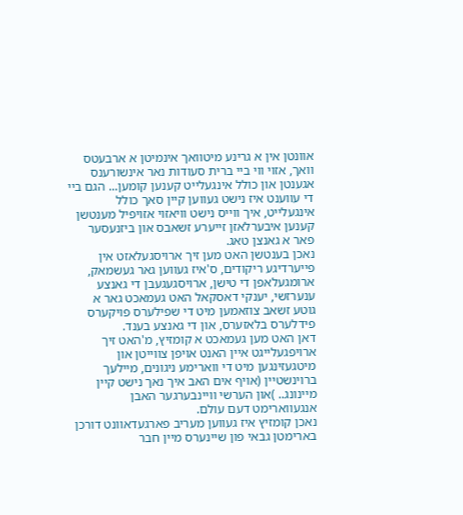אוונטן אין א גרינע מיטוואך אינמיטן א ארבעטס וואך, אזוי ווי ביי ברית סעודות נאר אינשורענס אגענטן און כולל אינגעלייט קענען קומען... הגם ביי די עווענט איז נישט געווען קיין סאך כולל אינגעלייט, איך ווייס נישט וויאזוי אזויפיל מענטשן קענען איבערלאזן זייערע זשאבס און ביזנעסער פאר א גאנצן טאג.
נאכן בענטשן האט מען זיך ארויסגעלאזט אין פייערדיגע ריקודים, ס'איז געווען גאר געשמאק, ארומגעלאפן די טישן, ארויסגעגעבן די גאנצע ענערזשי, יענקי דאסקאל האט געמאכט גאר א גוטע זשאב צוזאמען מיט די שפילערס פויקערס פידלערס בלאזערס, און די גאנצע בענד.
דאן האט מען געמאכט א קומזיץ, מ'האט זיך ארויפגעלייגט איין האנט אויפן צווייטן און מיטגעזינגען מיט די ווארימע ניגונים, מיילעך ברוינשטיין (אויף אים האב איך נאך נישט קיין מיינונג.. )און הערשי וויינבערגער האבן אנגעווארימט דעם עולם.
נאכן קומזיץ איז געווען מעריב פארגעדאוונט דורכן בארימטן גבאי פון שיינערס מיין חבר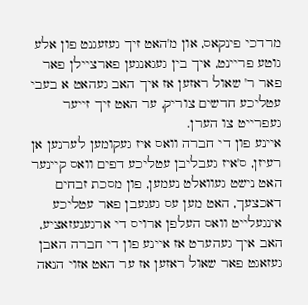מרדכי פינקאס, און מ'האט זיך געזעגנט פון אלע גוטע פריינט, איך בין געגאנגען פארציילן פאר פאר ר' שאול ראזען אז איך האב געהאט א בעבי עטליכע חדשים צוריק, ער האט זיך זייער געפרייט צו הערן.
איינע פון די חברה וואס איז געקומען לערנען אן רעיזן, ס'איז געבליבן עטליכע דפים וואס קיינער האט נישט געוואלט נעמען, פון מסכת זבחים דאכצעך, האט מען עס געגעבן פאר עטליכע אינגעלייט וואס העלפן ארויס די ארגענעזאציע, האב איך געהערט אז איינע פון די חברה האבן געזאגט פאר שאול ראזען אז ער האט אזוי הנאה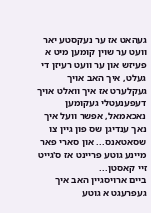געהאט אז ער נעקסטע יאר וועט ער שוין קומען מיט א פעיזש און ער וועט רעיזן די געלט, איך האב אויך געקלערט אז איך וואלט אויך דעפענעטלי געקומען נאכאמאל, אפשר וועל איך נאך ענדיגן שס פון גיין צו שסאטאנס... און סארי פאר מיינע גוטע פריינט אז ס'גייט זיי קאסטן...
ביים ארויסגיין האב איך געפרעגט א גוטע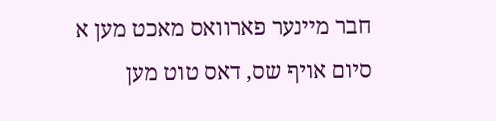חבר מיינער פארוואס מאכט מען א סיום אויף שס, דאס טוט מען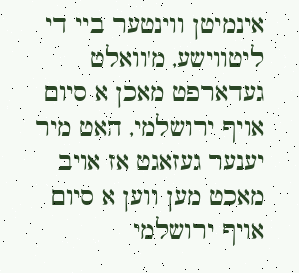אינמיטן ווינטער ביי די ליטווישע, מ'וואלט געדארפט מאכן א סיום אויף ירושלמי, האט מיר יענער געזאגט אז אויב מאכט מען ווען א סיום אויף ירושלמי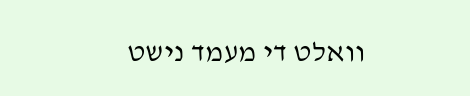וואלט די מעמד נישט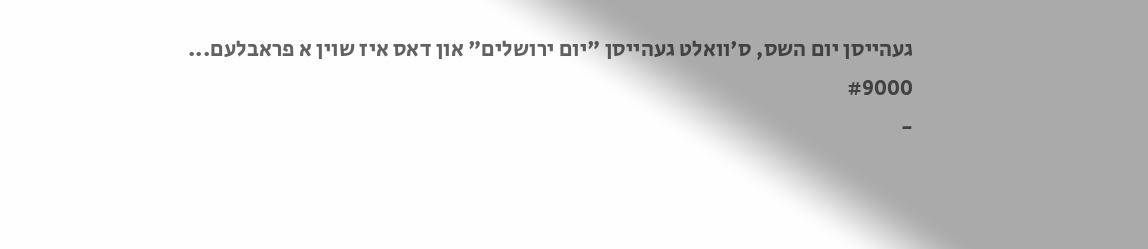געהייסן יום השס, ס'וואלט געהייסן "יום ירושלים" און דאס איז שוין א פראבלעם...
#9000
-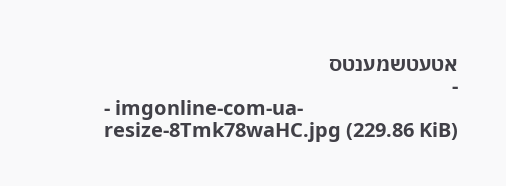אטעטשמענטס
-
- imgonline-com-ua-resize-8Tmk78waHC.jpg (229.86 KiB)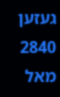געזען 2840 מאל